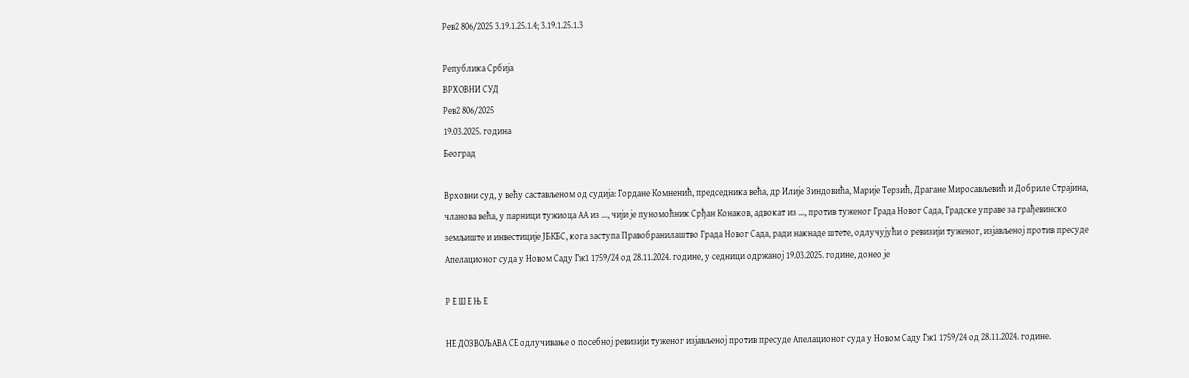Рев2 806/2025 3.19.1.25.1.4; 3.19.1.25.1.3

Република Србија
ВРХОВНИ СУД
Рев2 806/2025
19.03.2025. година
Београд

Врховни суд, у већу састављеном од судија: Гордане Комненић, председника већа, др Илије Зиндовића, Марије Терзић, Драгане Миросављевић и Добриле Страјина, чланова већа, у парници тужиоца АА из ..., чији је пуномоћник Срђан Конаков, адвокат из ..., против туженог Града Новог Сада, Градске управе за грађевинско земљиште и инвестиције ЈБКБС, кога заступа Правобранилаштво Града Новог Сада, ради накнаде штете, одлучујући о ревизији туженог, изјављеној против пресуде Апелационог суда у Новом Саду Гж1 1759/24 од 28.11.2024. године, у седници одржаној 19.03.2025. године, донео је

Р Е Ш Е Њ Е

НЕ ДОЗВОЉАВА СЕ одлучивање о посебној ревизији туженог изјављеној против пресуде Апелационог суда у Новом Саду Гж1 1759/24 од 28.11.2024. године.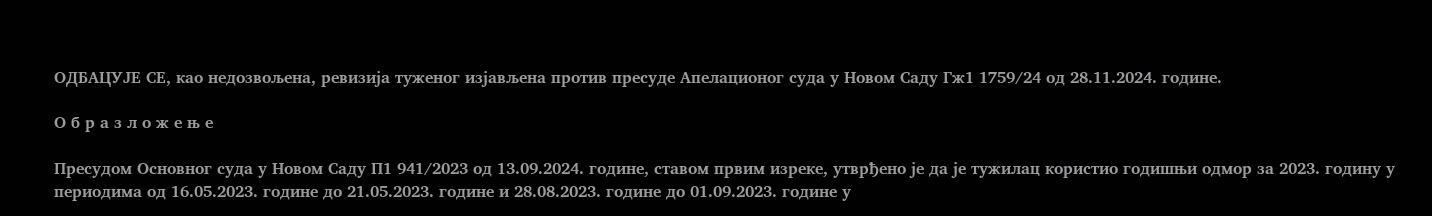ОДБАЦУЈЕ СЕ, као недозвољена, ревизија туженог изјављена против пресуде Апелационог суда у Новом Саду Гж1 1759/24 од 28.11.2024. године.

О б р а з л о ж е њ е

Пресудом Основног суда у Новом Саду П1 941/2023 од 13.09.2024. године, ставом првим изреке, утврђено је да је тужилац користио годишњи одмор за 2023. годину у периодима од 16.05.2023. године до 21.05.2023. године и 28.08.2023. године до 01.09.2023. године у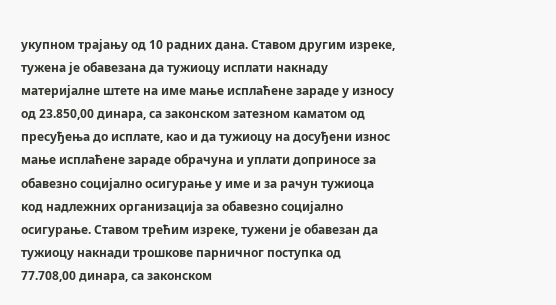укупном трајању од 10 радних дана. Ставом другим изреке, тужена је обавезана да тужиоцу исплати накнаду материјалне штете на име мање исплаћене зараде у износу од 23.850,00 динара, са законском затезном каматом од пресуђења до исплате, као и да тужиоцу на досуђени износ мање исплаћене зараде обрачуна и уплати доприносе за обавезно социјално осигурање у име и за рачун тужиоца код надлежних организација за обавезно социјално осигурање. Ставом трећим изреке, тужени је обавезан да тужиоцу накнади трошкове парничног поступка од 77.708,00 динара, са законском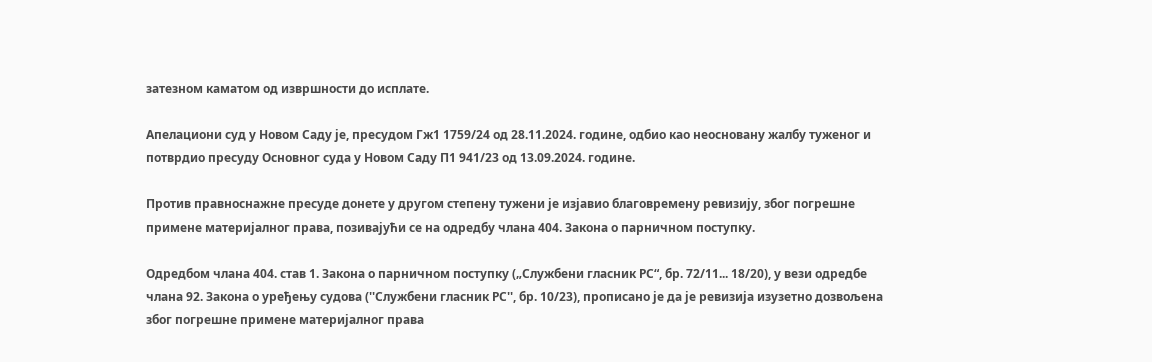затезном каматом од извршности до исплате.

Апелациони суд у Новом Саду је, пресудом Гж1 1759/24 од 28.11.2024. године, одбио као неосновану жалбу туженог и потврдио пресуду Основног суда у Новом Саду П1 941/23 од 13.09.2024. године.

Против правноснажне пресуде донете у другом степену тужени је изјавио благовремену ревизију, због погрешне примене материјалног права, позивајући се на одредбу члана 404. Закона о парничном поступку.

Одредбом члана 404. став 1. Закона о парничном поступку („Службени гласник РС“, бр. 72/11... 18/20), у вези одредбе члана 92. Закона о уређењу судова (''Службени гласник РС'', бр. 10/23), прописано је да је ревизија изузетно дозвољена због погрешне примене материјалног права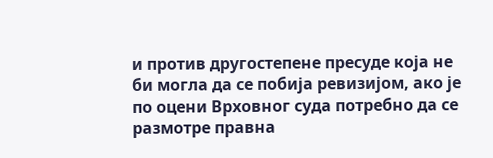и против другостепене пресуде која не би могла да се побија ревизијом, ако је по оцени Врховног суда потребно да се размотре правна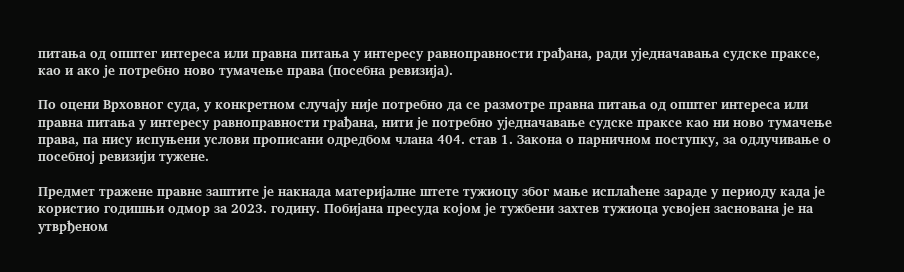питања од општег интереса или правна питања у интересу равноправности грађана, ради уједначавања судске праксе, као и ако је потребно ново тумачење права (посебна ревизија).

По оцени Врховног суда, у конкретном случају није потребно да се размотре правна питања од општег интереса или правна питања у интересу равноправности грађана, нити је потребно уједначавање судске праксе као ни ново тумачење права, па нису испуњени услови прописани одредбом члана 404. став 1. Закона о парничном поступку, за одлучивање о посебној ревизији тужене.

Предмет тражене правне заштите је накнада материјалне штете тужиоцу због мање исплаћене зараде у периоду када је користио годишњи одмор за 2023. годину. Побијана пресуда којом је тужбени захтев тужиоца усвојен заснована је на утврђеном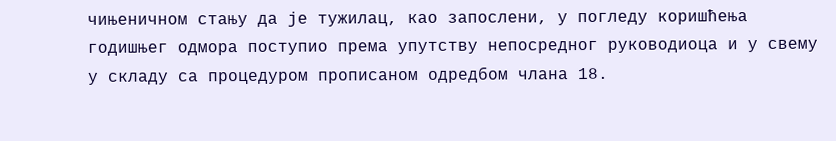чињеничном стању да је тужилац, као запослени, у погледу коришћења годишњег одмора поступио према упутству непосредног руководиоца и у свему у складу са процедуром прописаном одредбом члана 18.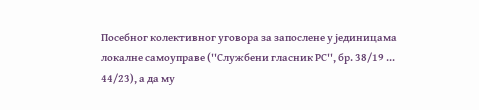Посебног колективног уговора за запослене у јединицама локалне самоуправе (''Службени гласник РС'', бр. 38/19 ... 44/23), а да му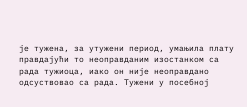је тужена, за утужени период, умањила плату правдајући то неоправданим изостанком са рада тужиоца, иако он није неоправдано одсуствовао са рада. Тужени у посебној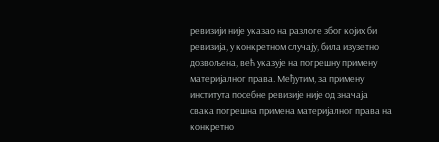ревизији није указао на разлоге због којих би ревизија, у конкретном случају, била изузетно дозвољена, већ указује на погрешну примену материјалног права. Међутим, за примену института посебне ревизије није од значаја свака погрешна примена материјалног права на конкретно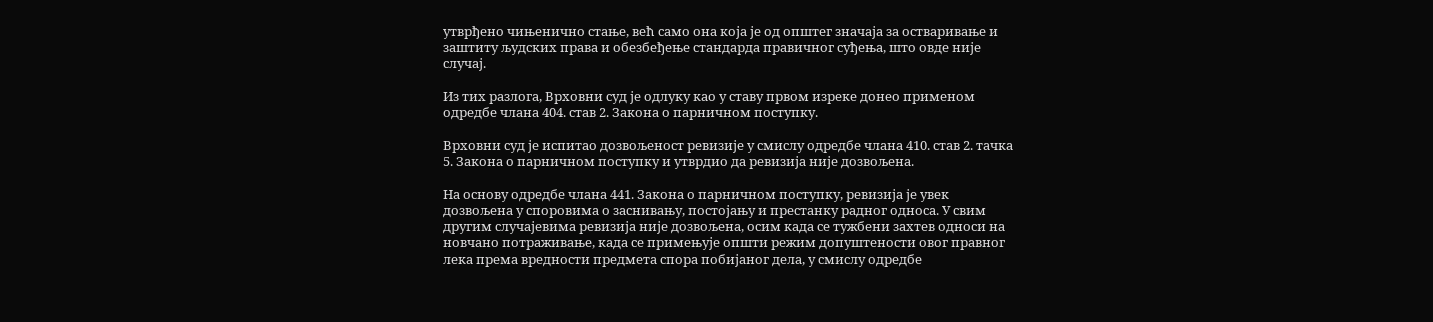утврђено чињенично стање, већ само она која је од општег значаја за остваривање и заштиту људских права и обезбеђење стандарда правичног суђења, што овде није случај.

Из тих разлога, Врховни суд је одлуку као у ставу првом изреке донео применом одредбе члана 404. став 2. Закона о парничном поступку.

Врховни суд је испитао дозвољеност ревизије у смислу одредбе члана 410. став 2. тачка 5. Закона о парничном поступку и утврдио да ревизија није дозвољена.

На основу одредбе члана 441. Закона о парничном поступку, ревизија је увек дозвољена у споровима о заснивању, постојању и престанку радног односа. У свим другим случајевима ревизија није дозвољена, осим када се тужбени захтев односи на новчано потраживање, када се примењује општи режим допуштености овог правног лека према вредности предмета спора побијаног дела, у смислу одредбе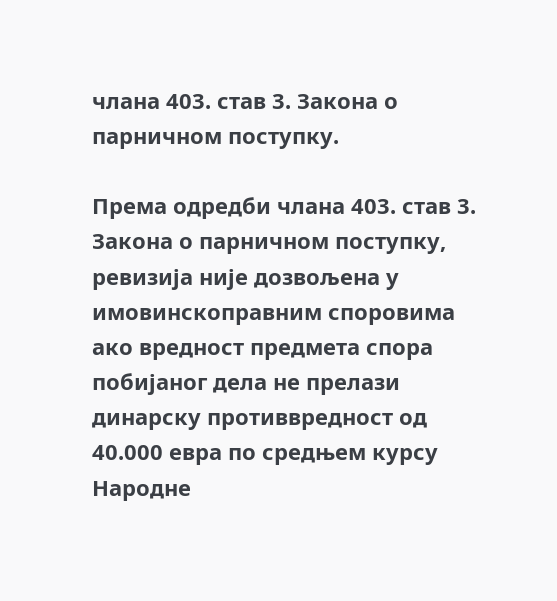члана 403. став 3. Закона о парничном поступку.

Према одредби члана 403. став 3. Закона о парничном поступку, ревизија није дозвољена у имовинскоправним споровима ако вредност предмета спора побијаног дела не прелази динарску противвредност од 40.000 евра по средњем курсу Народне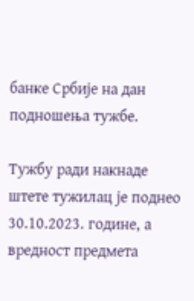банке Србије на дан подношења тужбе.

Тужбу ради накнаде штете тужилац је поднео 30.10.2023. године, а вредност предмета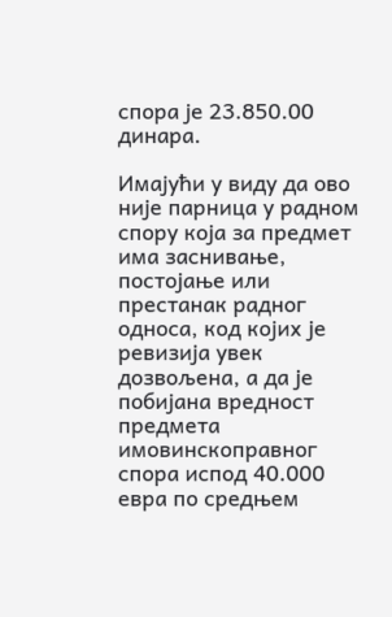спора је 23.850.00 динара.

Имајући у виду да ово није парница у радном спору која за предмет има заснивање, постојање или престанак радног односа, код којих је ревизија увек дозвољена, а да је побијана вредност предмета имовинскоправног спора испод 40.000 евра по средњем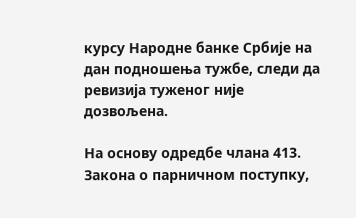курсу Народне банке Србије на дан подношења тужбе, следи да ревизија туженог није дозвољена.

На основу одредбе члана 413. Закона о парничном поступку,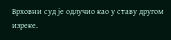Врховни суд је одлучио као у ставу другом изреке.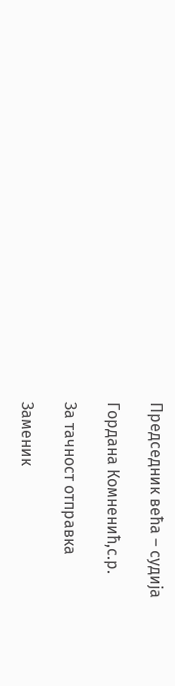Председник већа – судија

Гордана Комненић,с.р.

За тачност отправка

Заменик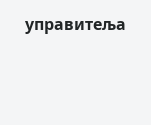управитеља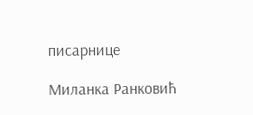писарнице

Миланка Ранковић